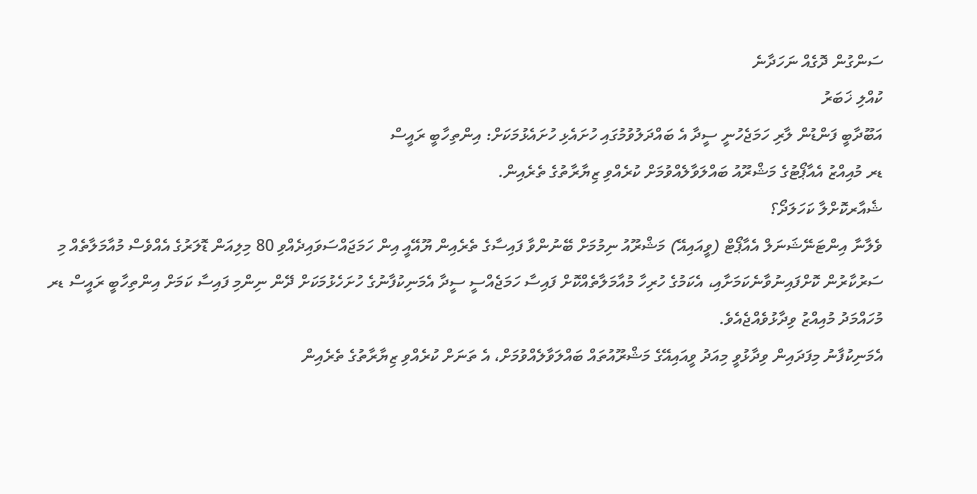ސަންގުން ދޮގެއް ނަހަދާނެ
ކުއްލި ޚަބަރު
އަބޫދާބީ ފަންޑުން ލާރި ހަމަޖެހުނީ ސީދާ އެ ބައްދަލުވުމުގައި ހުށައެޅި ހުށައެޅުމަކަށް: އިންތިހާބީ ރައީސް
ޑރ މުއިއްޒު އެއާޕޯޓުގެ މަޝްރޫއު ބައްލަވާލެއްވުމަށް ކުރެއްވި ޒިޔާރާތުގެ ތެރެއިން.
ޝެއާރކޮށްލާ ކަހަލަދޯ؟
ވެލާނާ އިންޓަނޭޝަނަލް އެއާޕޯޓް (ވީއައިއޭ) މަޝްރޫއު ނިމުމަށް ބޭނުންވާ ފައިސާގެ ތެރެއިން ޔޫއޭއީ އިން ހަމަޖައްސަވައިދެއްވި 80 މިލިއަން ޑޮލަރުގެ އެއްވެސް މުއާމަލާތެއް މި ސަރުކާރުން ކޮށްފައިނުވާނެކަމަށާއި، އެކަމުގެ ހުރިހާ މުއާމަލާތެއްކޮށް ފައިސާ ހަމަޖެއްސީ ސީދާ އެމަނިކުފާނުގެ ހުށަހެޅުމަކަށް ދޭން ނިންމި ފައިސާ ކަމަށް އިންތިހާބީ ރައީސް ޑރ މުހައްމަދު މުއިއްޒު ވިދާޅުވެއްޖެއެވެ.
އެމަނިކުފާނު މިފަދައިން ވިދާޅުވީ މިއަދު ވީއައިއޭގެ މަޝްރޫއުތައް ބައްލަވާލެއްވުމަށް، އެ ތަނަށް ކުރެއްވި ޒިޔާރާތުގެ ތެރެއިން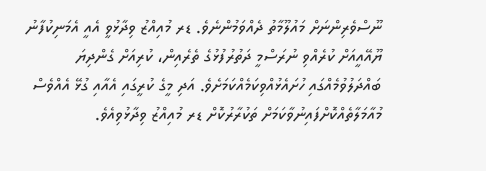ނޫސްވެރިންނަށް މައުލޫމާތު ދެއްވަމުންނެވެ. ޑރ މުއިއްޒު ވިދާޅުވީ އެއީ އެމަނިކުފާނު ޔޫއޭއީއަށް ކުރެއްވި ނުރަސްމީ ދަތުރުފުޅުގެ ތެރެއިން، ކުރިއަށް ގެންދިޔަ ބައްދަލުވުމެއްގައި ހުށައެޅުއްވިކަމެއްކަމަށެވެ. އަދި މީގެ ކުރީގައި އެއާއި ގުޅޭ އެއްވެސް މުއާމަލާތެއްކޮށްފައިނުވާކަމަށް ތަކުރާރުކޮށް ޑރ މުއިއްޒު ވިދާޅުވިއެވެ.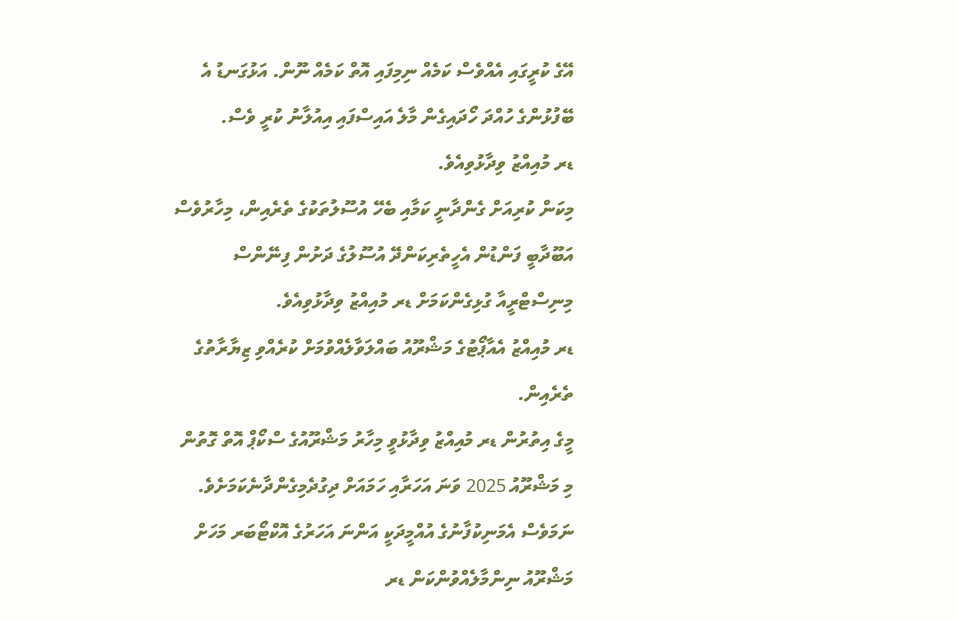އޭގެ ކުރީގައި އެއްވެސް ކަމެއް ނިމިފައި އޮތް ކަމެއް ނޫން. އަޅުގަނޑު އެ ބޭފުޅުންގެ ހުއްދަ ހޯދައިގެން މާލެ އައިސްފައި އިއުލާނު ކުރީ ވެސް.
ޑރ މުއިއްޒު ވިދާޅުވިއެވެ.
މިކަން ކުރިއަށް ގެންދާނީ ކަމާއި ބެހޭ އުސޫލުތަކުގެ ތެރެއިން، މިހާރުވެސް އަބޫދާބީ ފަންޑުން އެހީތެރިކަންދޭ އުސޫލުގެ ދަށުން ފިނޭންސް މިނިސްޓްރީއާ ގުޅިގެންކަމަށް ޑރ މުއިއްޒު ވިދާޅުވިއެވެ.
ޑރ މުއިއްޒު އެއާޕޯޓުގެ މަޝްރޫއު ބައްލަވާލެއްވުމަށް ކުރެއްވި ޒިޔާރާތުގެ ތެރެއިން.
މީގެ އިތުރުން ޑރ މުއިއްޒު ވިދާޅުވީ މިހާރު މަޝްރޫއުގެ ސްކޯޕް އޮތް ގޮތުން މި މަޝްރޫއު 2025 ވަނަ އަހަރާއި ހަމައަށް ދިގުދެމިގެންދާނެކަމަށެވެ. ނަމަވެސް އެމަނިކުފާނުގެ އުއްމީދަކީ އަންނަ އަހަރުގެ އޮކްޓޯބަރ މަހަށް މަޝްރޫއު ނިންމާލެއްވުންކަން ޑރ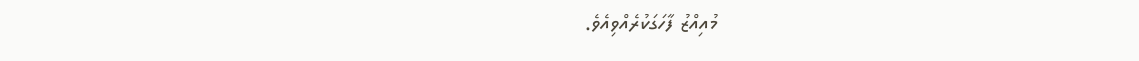މުއިއްޒު ފާހަގަކުރެއްވިއެވެ.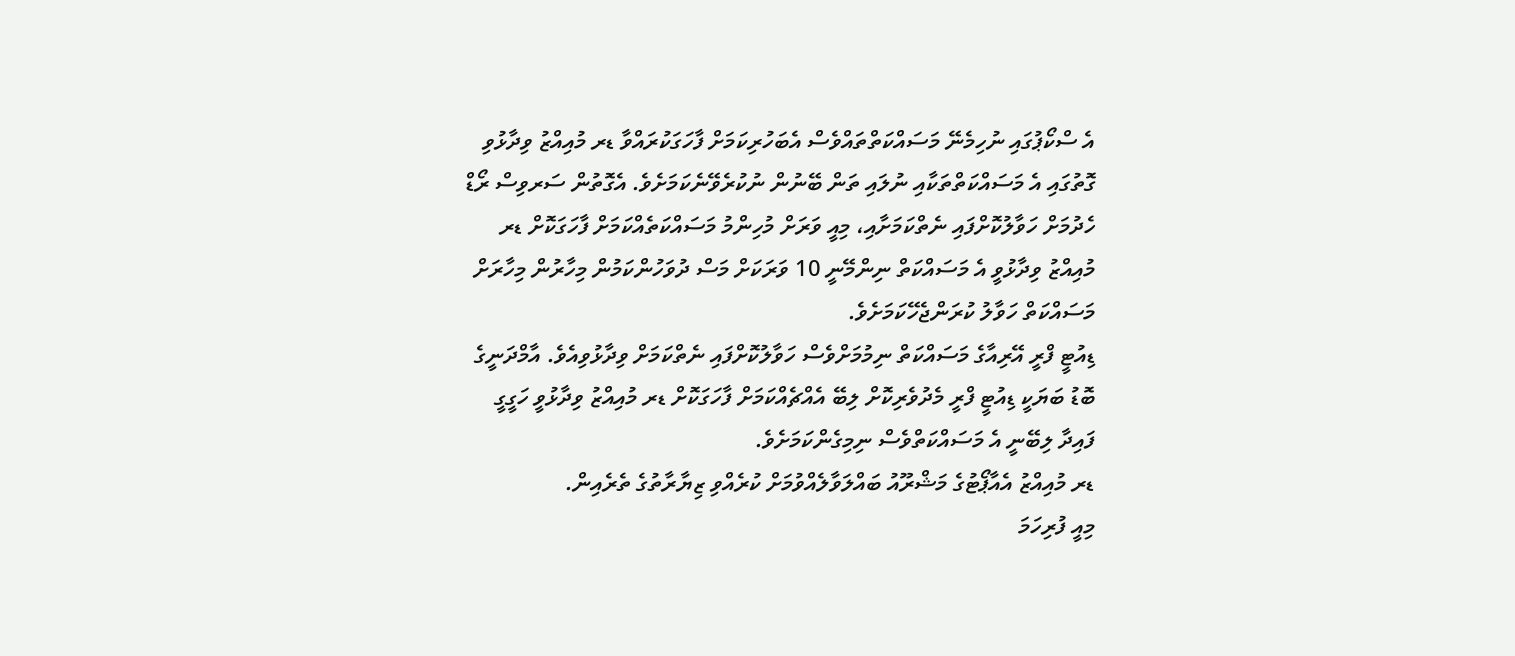އެ ސްކޯޕުގައި ނުހިމެނޭ މަސައްކަތްތައްވެސް އެބަހުރިކަމަށް ފާހަގަކުރައްވާ ޑރ މުއިއްޒު ވިދާޅުވި ގޮތުގައި އެ މަސައްކަތްތަކާއި ނުލައި ތަން ބޭނުން ނުކުރެވޭނެކަމަށެވެ. އެގޮތުން ސަރވިސް ރޯޑް ހެދުމަށް ހަވާލުކޮށްފައި ނެތްކަމަށާއި، މިއީ ވަރަށް މުހިންމު މަސައްކަތެއްކަމަށް ފާހަގަކޮށް ޑރ މުއިއްޒު ވިދާޅުވީ އެ މަސައްކަތް ނިންމޭނީ 10 ވަރަކަށް މަސް ދުވަހުންކަމުން މިހާރުން މިހާރަށް މަސައްކަތް ހަވާލު ކުރަންޖެހޭކަމަށެވެ.
ޑިއުޓީ ފްރީ އޭރިއާގެ މަސައްކަތް ނިމުމަށްވެސް ހަވާލުކޮށްފައި ނެތްކަމަށް ވިދާޅުވިއެވެ. އާމްދަނީގެ ބޮޑު ބަޔަކީ ޑިއުޓީ ފްރީ މެދުވެރިކޮށް ލިބޭ އެއްޗެއްކަމަށް ފާހަގަކޮށް ޑރ މުއިއްޒު ވިދާޅުވީ ހަގީގީ ފައިދާ ލިބޭނީ އެ މަސައްކަތްވެސް ނިމިގެންކަމަށެވެ.
ޑރ މުއިއްޒު އެއާޕޯޓުގެ މަޝްރޫއު ބައްލަވާލެއްވުމަށް ކުރެއްވި ޒިޔާރާތުގެ ތެރެއިން.
މިއީ ފުރިހަމަ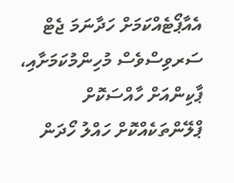އެއާޕޯޓެއްކަމަށް ހަދާނަމަ ޖެޓް ސަރވިސްވެސް މުހިންމުކަމަށާއި، ޕާކިންއަށް ހާއްސަކޮށް ޕްލޭންތަކެއްކޮށް ހައްލު ހޯދަން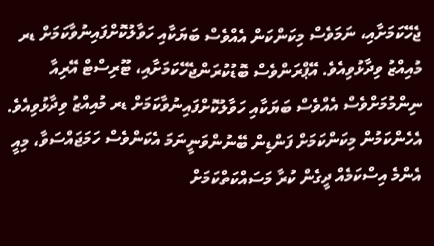ޖެހޭކަމަށާއި، ނަމަވެސް މިކަންކަން އެއްވެސް ބަޔަކާއި ހަވާލުކޮށްފައިނުވާކަމަށް ޑރ މުއިއްޒު ވިދާޅުވިއެވެ. އޭޕްރަންވެސް ބޮޑުކުރަންޖެހޭކަމަށާއި، ޓޫރިސްޓް އޭރިއާ ނިންމުމަށްވެސް އެއްވެސް ބަޔަކާއި ހަވާލުކޮށްފައިނުވާކަމަށް ޑރ މުއިއްޒު ވިދާޅުވިއެވެ.
އެހެންކަމުން މިކަންކަމަށް ފަންޑިން ބޭނުންވަނީނަމަ އެކަންވެސް ހަމަޖައްސަވާ، މިއީ އެންމެ އިސްކަމެއް ދީގެން ކުރާ މަސައްކަތްކަމަށް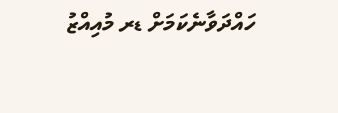ހައްދަވާނެކަމަށް ޑރ މުއިއްޒު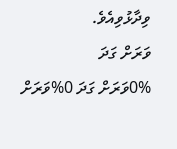ވިދާޅުވިއެވެ.
ވަރަށް ގަދަ
0%ވަރަށް ގަދަ 0%ވަރަށް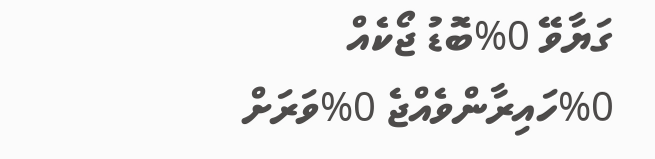ގަޔާވޭ 0%ބޮޑު ޖޯކެއް 0%ހައިރާންވެއްޖެ 0%ވަރަށް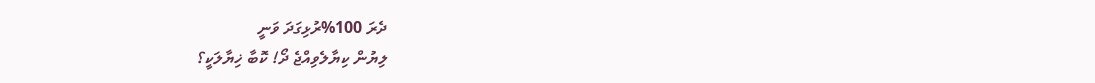ދެރަ 100%ރުޅިގަދަ ވަނީ
ލިޔުން ކިޔާލެވިއްޖެ ދޯ! ކޮބާ ޚިޔާލަކީ؟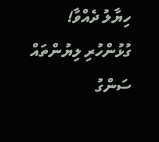ހިޔާލު ދެއްވާ!
ގުޅުންހުރި ލިޔުންތައް
ސަންގު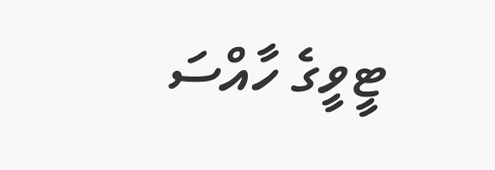ޓީވީގެ ހާއްސަ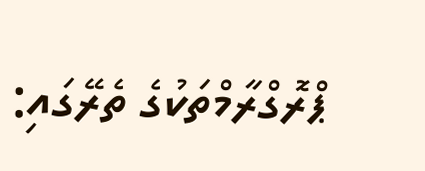ޕްރޮގްރާމްތަކުގެ ތެރޭގައި: